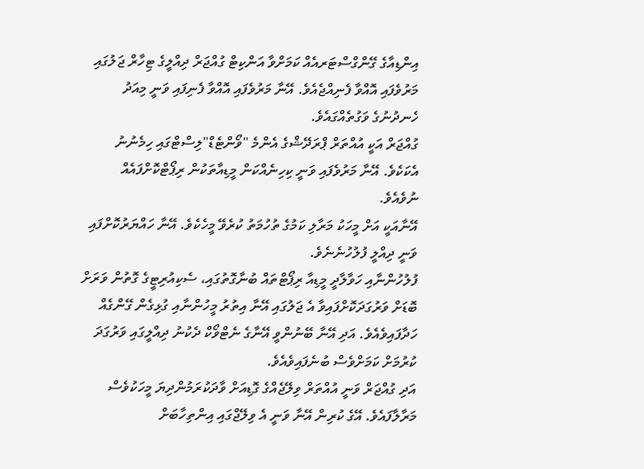އިންޑިއާގެ ގޭންގްސްޓަރއެއް ކަމަށްވާ އަންކިޓް ގުއްޖަރް ދިއްލީގެ ޓިހާރް ޖަލުގައި މަރުވެފައި އޮއްވާ ފެނިއްޖެއެވެ. އޭނާ މަރުވެފައި އޮއްވާ ފެނިފައި ވަނީ މިއަދު ހެނދުނުގެ ވަގުތެއްގައެވެ.
ގުއްޖަރް އަކީ އުއްތަރް ޕްރަދޭޝްގެ އެންމެ "ވޯންޓެޑް"ލިސްޓްގައި ހިމެނުނު އެކަކެވެ. އޭނާ މަރުވެފައި ވަނީ ކިހިނެއްކަން މީޑިއާތަކުން ރިޕޯޓްކޮށްފައެއް ނުވެއެވެ.
އޭނާއަކީ އަށް މީހަކު މަރާލި ކަމުގެ ތުހުމަތު ކުރެވޭ މީހެކެވެ. އޭނާ ހައްޔަރުކޮށްފައި ވަނީ ދިއްލީ ފުލުހުނެނެވެ.
ފުލުހުންނާއި ހަވާލާދީ މީޑިއާ ރިޕޯޓްތައް ބުނާގޮތުގައި، ސެކިއުރިޓީގެ ގޮތުން ވަރަށް ބޮޑަށް ވަރުގަދަކޮށްފައިވާ އެ ޖަލުގައި އޭނާ އިތުރު މީހުންނާއި ގުޅިގެން ގޭންގެއް ހަދާފައިވެއެވެ. އަދި އޭނާ ބޭނުންވީ އޭނާގެ ނެޓްވޯކް ދެކުނު ދިއްލީގައި ވަރުގަދަ ކުރުމަށް ކަމަށްވެސް ބުނެފައިވެއެވެ.
އަދި ގުއްޖަރް ވަނީ އުއްތަރް ވިލޭޖެއްގެ ގޮޑިއަށް ވާދަކުރަމުންދިޔަ މީހަކުވެސް މަރާލާފައެވެ. އޭގެ ކުރިން އޭނާ ވަނީ އެ ވިލޭޖްގައި އިންތިހާބަށް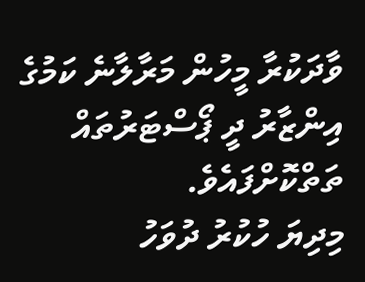ވާދަކުރާ މީހުން މަރާލާނެ ކަމުގެ އިންޒާރު ދީ ޕޯސްޓަރުތައް ތަތްކޮށްފައެވެ.
މިދިޔަ ހުކުރު ދުވަހު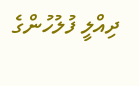ދިއްލީ ފުލުހުންގެ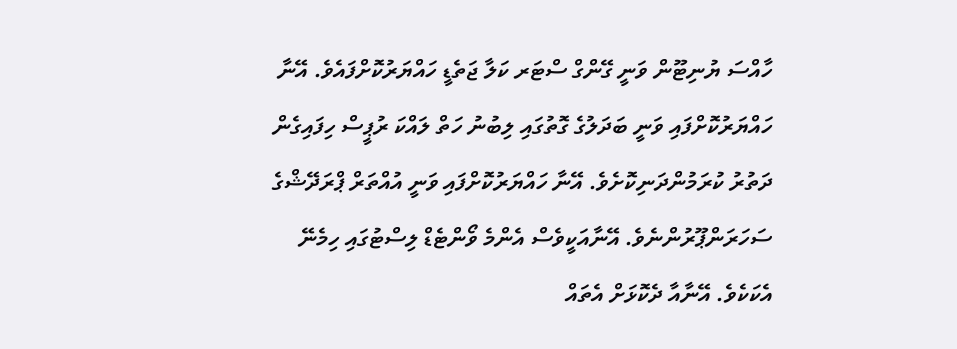ހާއްސަ ޔުނިޓޫން ވަނީ ގޭންގް ސްޓަރ ކަލާ ޖަތެޑީ ހައްޔަރުކޮށްފައެވެ. އޭނާ ހައްޔަރުކޮށްފައި ވަނީ ބަދަލުގެ ގޮތުގައި ލިބުނު ހަތް ލައްކަ ރުޕީސް ހިފައިގެން ދަތުރު ކުރަމުންދަނިކޮށެވެ. އޭނާ ހައްޔަރުކޮށްފައި ވަނީ އުއްތަރް ޕްރަދޭޝްގެ ސަހަރަންޕޫރުންނެވެ. އޭނާއަކީވެސް އެންމެ ވޯންޓެޑް ލިސްޓުގައި ހިމެނޭ އެކަކެވެ. އޭނާއާ ދެކޮޅަށް އެތައް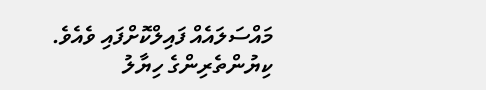މައްސަލައެއް ފައިލްކޮށްފައި ވެއެވެ.
ކިޔުންތެރިންގެ ހިޔާލު